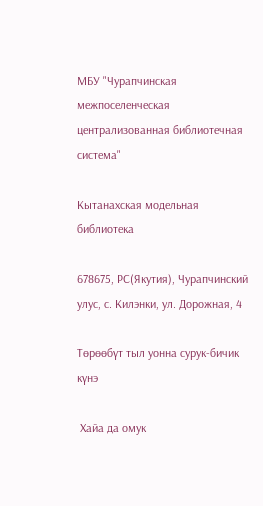МБУ "Чурапчинская межпоселенческая централизованная библиотечная система"

Кытанахская модельная библиотека

678675, РС(Якутия), Чурапчинский улус, с. Килэнки, ул. Дорожная, 4

Төрөөбүт тыл уонна сурук-бичик күнэ

 Хайа да омук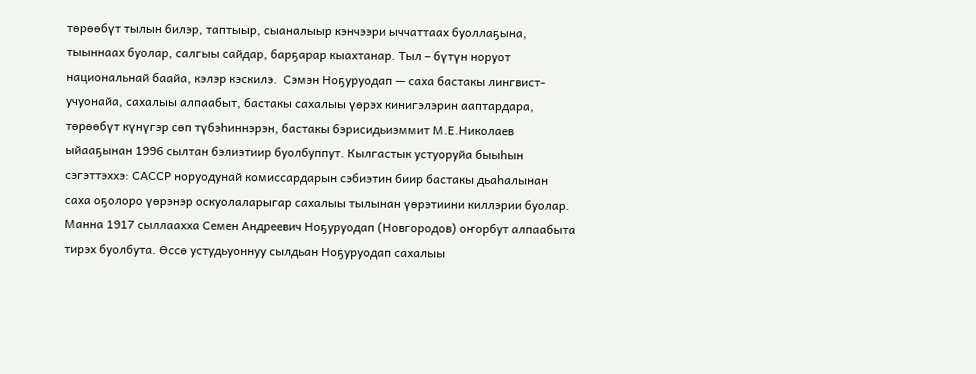төрөөбүт тылын билэр, таптыыр, сыаналыыр кэнчээри ыччаттаах буоллаҕына, тыыннаах буолар, салгыы сайдар, барҕарар кыахтанар. Тыл – бүтүн норуот национальнай баайа, кэлэр кэскилэ.  Сэмэн Ноҕуруодап — саха бастакы лингвист-учуонайа, сахалыы алпаабыт, бастакы сахалыы үөрэх кинигэлэрин ааптардара, төрөөбүт күнүгэр сөп түбэһиннэрэн, бастакы бэрисидьиэммит М.Е.Николаев ыйааҕынан 1996 сылтан бэлиэтиир буолбуппут. Кылгастык устуоруйа быыһын сэгэттэххэ: САССР норуодунай комиссардарын сэбиэтин биир бастакы дьаһалынан   саха оҕолоро үөрэнэр оскуолаларыгар сахалыы тылынан үөрэтиини киллэрии буолар. Манна 1917 сыллаахха Семен Андреевич Ноҕуруодап (Новгородов) оҥорбут алпаабыта тирэх буолбута. Өссө устудьуоннуу сылдьан Ноҕуруодап сахалыы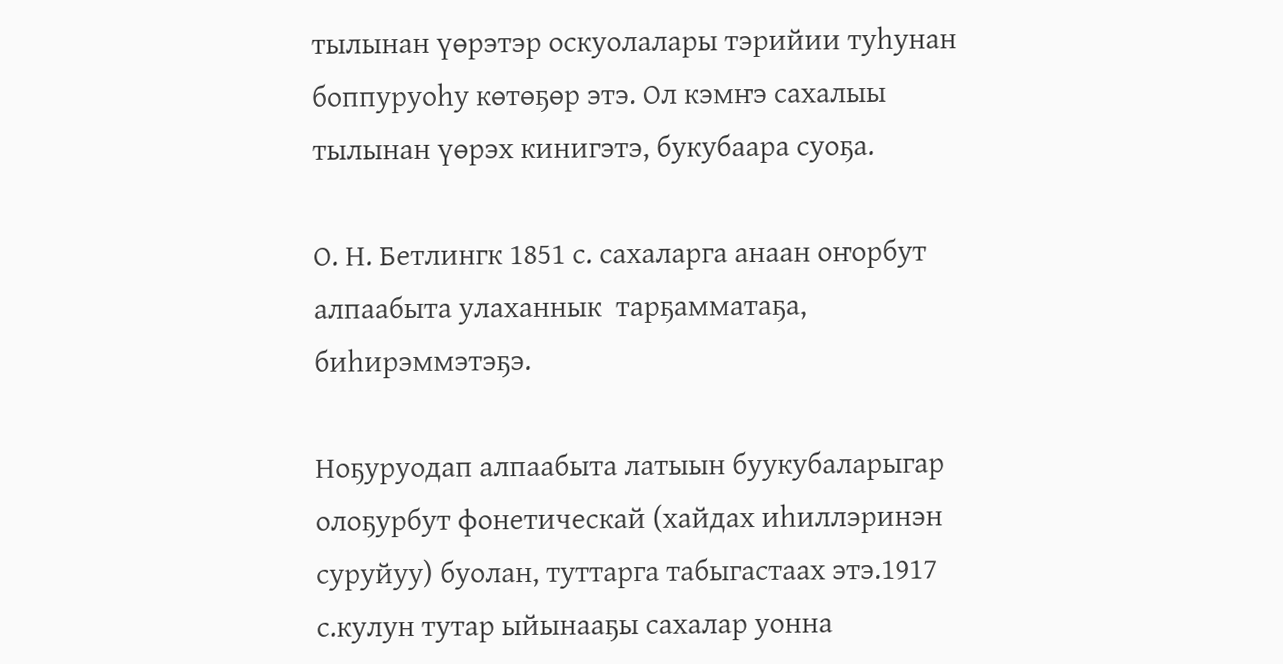тылынан үөрэтэр оскуолалары тэрийии туһунан боппуруоһу көтөҕөр этэ. Ол кэмҥэ сахалыы тылынан үөрэх кинигэтэ, букубаара суоҕа.

О. Н. Бетлингк 1851 с. сахаларга анаан оҥорбут алпаабыта улаханнык  тарҕамматаҕа, биһирэммэтэҕэ.

Ноҕуруодап алпаабыта латыын буукубаларыгар олоҕурбут фонетическай (хайдах иһиллэринэн суруйуу) буолан, туттарга табыгастаах этэ.1917 с.кулун тутар ыйынааҕы сахалар уонна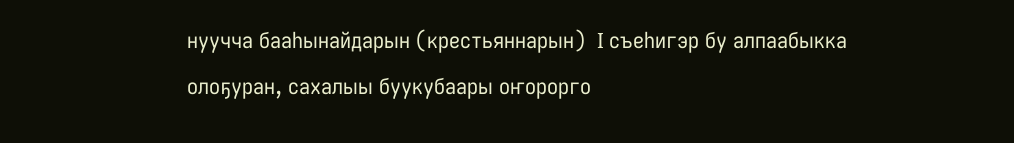нуучча бааһынайдарын (крестьяннарын)  I съеһигэр бу алпаабыкка олоҕуран, сахалыы буукубаары оҥорорго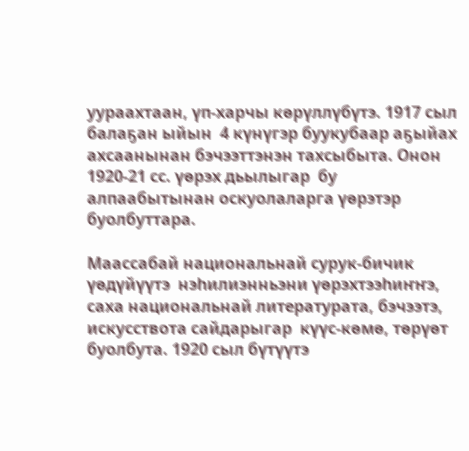уураахтаан, үп-харчы көрүллүбүтэ. 1917 сыл балаҕан ыйын  4 күнүгэр буукубаар аҕыйах ахсаанынан бэчээттэнэн тахсыбыта. Онон  1920-21 сс. үөрэх дьылыгар  бу алпаабытынан оскуолаларга үөрэтэр буолбуттара.

Маассабай национальнай сурук-бичик үөдүйүүтэ  нэһилиэнньэни үөрэхтээһиҥҥэ,  саха национальнай литературата, бэчээтэ, искусствота сайдарыгар  күүс-көмө, төрүөт буолбута. 1920 сыл бүтүүтэ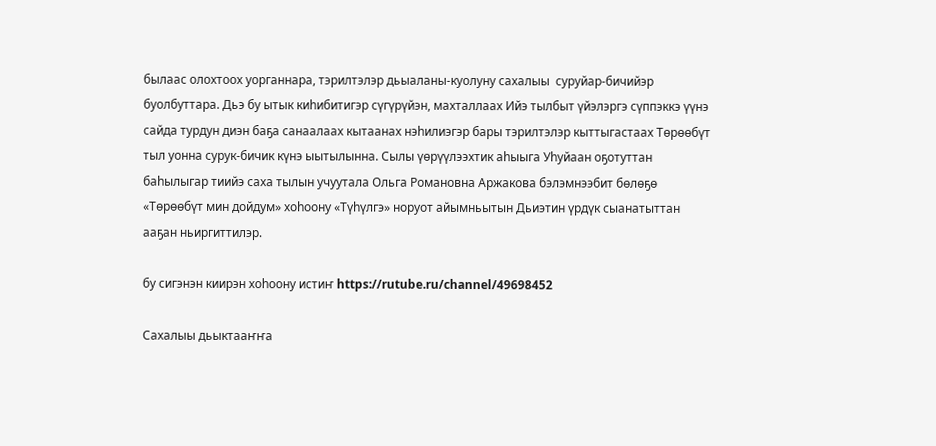былаас олохтоох уорганнара, тэрилтэлэр дьыаланы-куолуну сахалыы  суруйар-бичийэр буолбуттара. Дьэ бу ытык киһибитигэр сүгүрүйэн, махталлаах Ийэ тылбыт үйэлэргэ сүппэккэ үүнэ сайда турдун диэн баҕа санаалаах кытаанах нэһилиэгэр бары тэрилтэлэр кыттыгастаах Төрөөбүт тыл уонна сурук-бичик күнэ ыытылынна. Сылы үөрүүлээхтик аһыыга Уһуйаан оҕотуттан баһылыгар тиийэ саха тылын учуутала Ольга Романовна Аржакова бэлэмнээбит бөлөҕө «Төрөөбүт мин дойдум» хоһоону «Түһүлгэ» норуот айымньытын Дьиэтин үрдүк сыанатыттан ааҕан ньиргиттилэр.

бу сигэнэн киирэн хоһоону истиҥ https://rutube.ru/channel/49698452

Сахалыы дьыктааҥҥа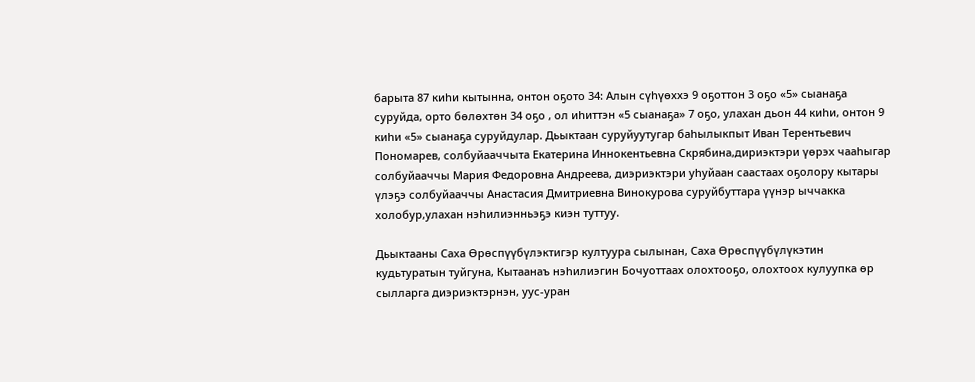барыта 87 киһи кытынна, онтон оҕото 34: Алын сүһүөххэ 9 оҕоттон 3 оҕо «5» сыанаҕа суруйда, орто бөлөхтөн 34 оҕо , ол иһиттэн «5 сыанаҕа» 7 оҕо, улахан дьон 44 киһи, онтон 9 киһи «5» сыанаҕа суруйдулар. Дьыктаан суруйуутугар баһылыкпыт Иван Терентьевич Пономарев, солбуйааччыта Екатерина Иннокентьевна Скрябина,дириэктэри үөрэх чааһыгар солбуйааччы Мария Федоровна Андреева, диэриэктэри уһуйаан саастаах оҕолору кытары үлэҕэ солбуйааччы Анастасия Дмитриевна Винокурова суруйбуттара үүнэр ыччакка холобур,улахан нэһилиэнньэҕэ киэн туттуу.

Дьыктааны Саха Өрөспүүбүлэктигэр култуура сылынан, Саха Өрөспүүбүлүкэтин кудьтуратын туйгуна, Кытаанаъ нэһилиэгин Бочуоттаах олохтооҕо, олохтоох кулуупка өр сылларга диэриэктэрнэн, уус-уран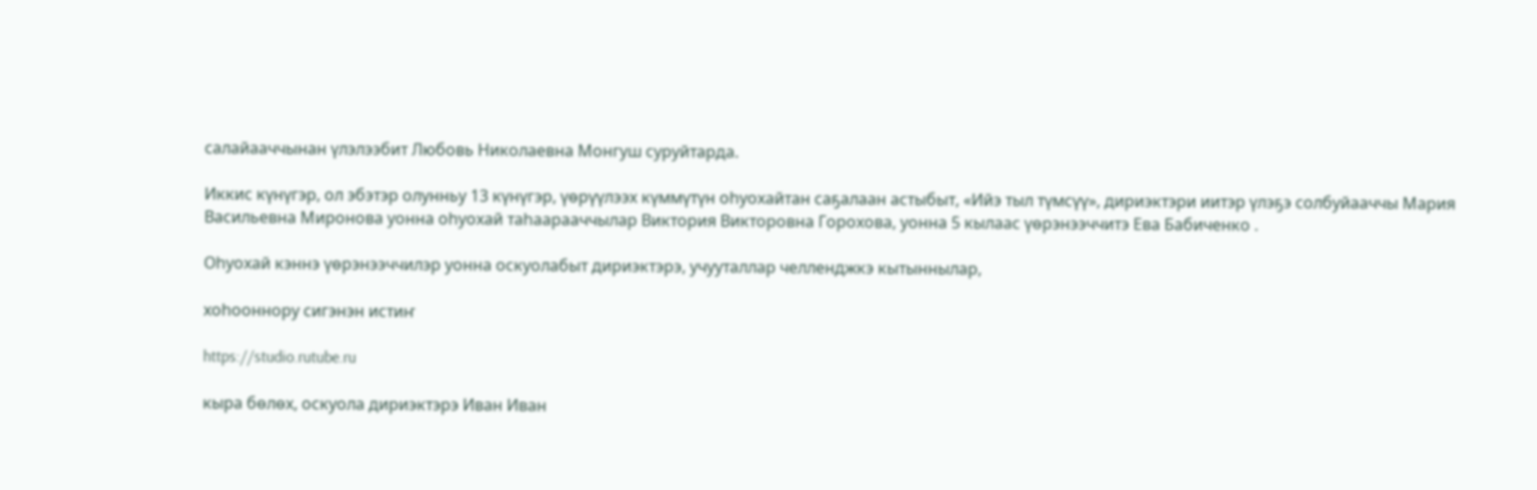салайааччынан үлэлээбит Любовь Николаевна Монгуш суруйтарда.

Иккис күнүгэр, ол эбэтэр олунньу 13 күнүгэр, үөрүүлээх күммүтүн оһуохайтан саҕалаан астыбыт, «Ийэ тыл түмсүү», дириэктэри иитэр үлэҕэ солбуйааччы Мария Васильевна Миронова уонна оһуохай таһаарааччылар Виктория Викторовна Горохова, уонна 5 кылаас үөрэнээччитэ Ева Бабиченко .

Оһуохай кэннэ үөрэнээччилэр уонна оскуолабыт дириэктэрэ, учууталлар челленджкэ кытыннылар,

хоһооннору сигэнэн истиҥ

https://studio.rutube.ru

кыра бөлөх, оскуола дириэктэрэ Иван Иван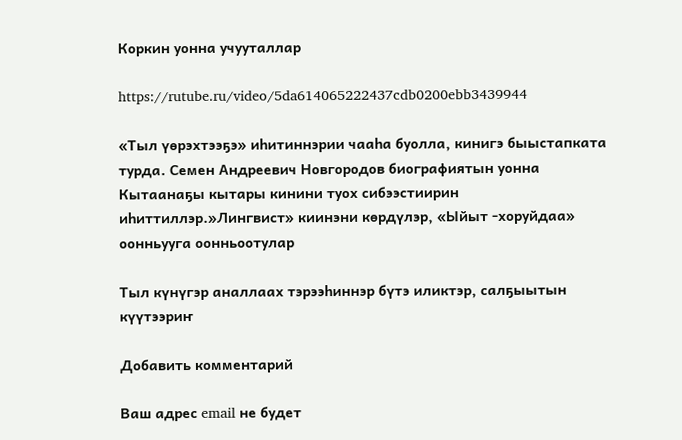Коркин уонна учууталлар

https://rutube.ru/video/5da614065222437cdb0200ebb3439944

«Тыл үөрэхтээҕэ» иһитиннэрии чааһа буолла, кинигэ быыстапката турда. Семен Андреевич Новгородов биографиятын уонна Кытаанаҕы кытары кинини туох сибээстиирин иһиттиллэр.»Лингвист» киинэни көрдүлэр, «Ыйыт -хоруйдаа» оонньууга оонньоотулар

Тыл күнүгэр аналлаах тэрээһиннэр бүтэ иликтэр, салҕыытын күүтээриҥ

Добавить комментарий

Ваш адрес email не будет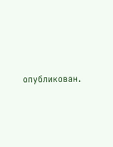опубликован.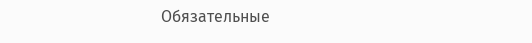Обязательные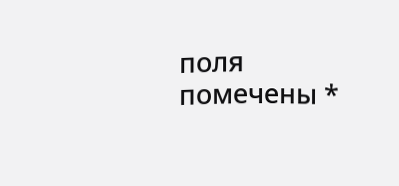поля помечены *